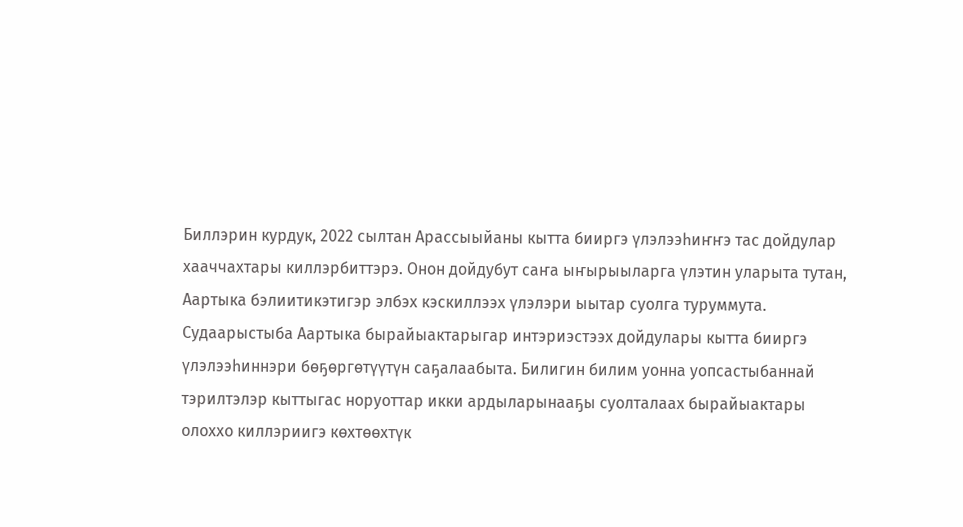Биллэрин курдук, 2022 сылтан Арассыыйаны кытта бииргэ үлэлээһиҥҥэ тас дойдулар хааччахтары киллэрбиттэрэ. Онон дойдубут саҥа ыҥырыыларга үлэтин уларыта тутан, Аартыка бэлиитикэтигэр элбэх кэскиллээх үлэлэри ыытар суолга туруммута. Судаарыстыба Аартыка бырайыактарыгар интэриэстээх дойдулары кытта бииргэ үлэлээһиннэри бөҕөргөтүүтүн саҕалаабыта. Билигин билим уонна уопсастыбаннай тэрилтэлэр кыттыгас норуоттар икки ардыларынааҕы суолталаах бырайыактары олоххо киллэриигэ көхтөөхтүк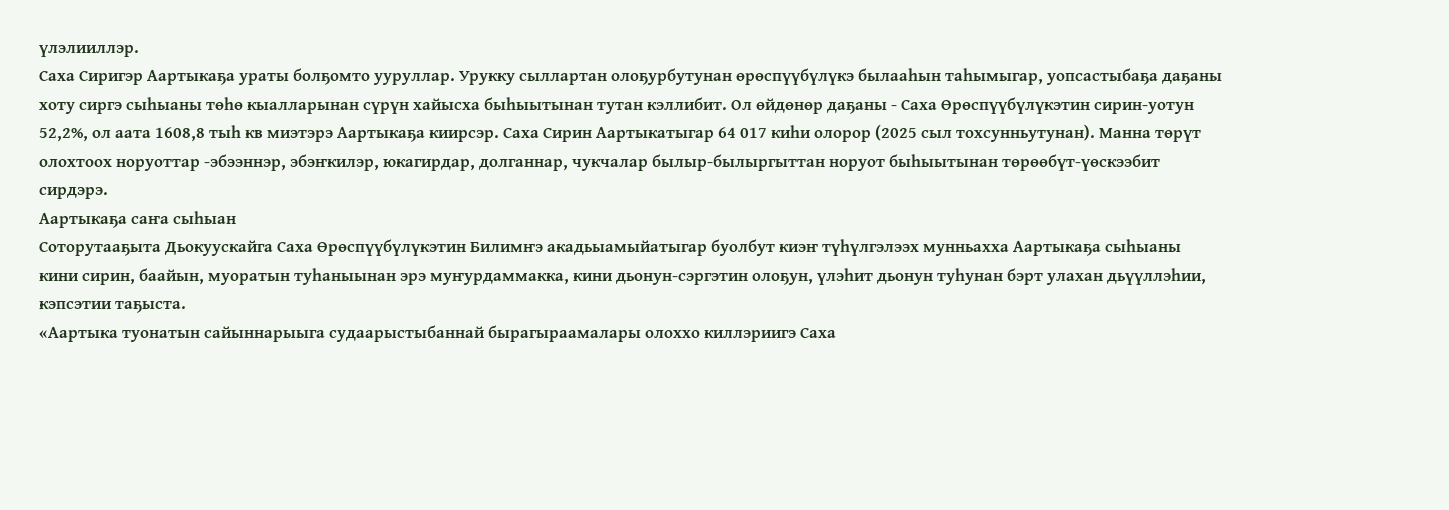үлэлииллэр.
Саха Сиригэр Аартыкаҕа ураты болҕомто ууруллар. Урукку сыллартан олоҕурбутунан өрөспүүбүлүкэ былааһын таһымыгар, уопсастыбаҕа даҕаны хоту сиргэ сыһыаны төһө кыалларынан сүрүн хайысха быһыытынан тутан кэллибит. Ол өйдөнөр даҕаны - Саха Өрөспүүбүлүкэтин сирин-уотун 52,2%, ол аата 1608,8 тыһ кв миэтэрэ Аартыкаҕа киирсэр. Саха Сирин Аартыкатыгар 64 017 киһи олорор (2025 сыл тохсунньутунан). Манна төрүт олохтоох норуоттар -эбээннэр, эбэҥкилэр, юкагирдар, долганнар, чукчалар былыр-былыргыттан норуот быһыытынан төрөөбүт-үөскээбит сирдэрэ.
Аартыкаҕа саҥа сыһыан
Cоторутааҕыта Дьокуускайга Саха Өрөспүүбүлүкэтин Билимҥэ акадьыамыйатыгар буолбут киэҥ түһүлгэлээх мунньахха Аартыкаҕа сыһыаны кини сирин, баайын, муоратын туһаныынан эрэ муҥурдаммакка, кини дьонун-сэргэтин олоҕун, үлэһит дьонун туһунан бэрт улахан дьүүллэһии, кэпсэтии таҕыста.
«Аартыка туонатын сайыннарыыга судаарыстыбаннай бырагыраамалары олоххо киллэриигэ Саха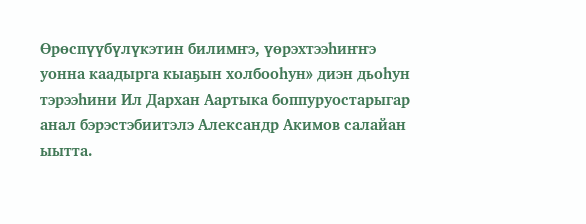Өрөспүүбүлүкэтин билимҥэ, үөрэхтээһиҥҥэ уонна каадырга кыаҕын холбооһун» диэн дьоһун тэрээһини Ил Дархан Аартыка боппуруостарыгар анал бэрэстэбиитэлэ Александр Акимов салайан ыытта.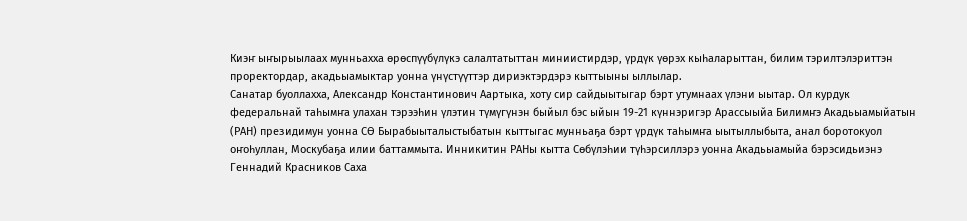Киэҥ ыҥырыылаах мунньахха өрөспүүбүлүкэ салалтатыттан миниистирдэр, үрдүк үөрэх кыһаларыттан, билим тэрилтэлэриттэн проректордар, акадьыамыктар уонна үнүстүүттэр дириэктэрдэрэ кыттыыны ыллылар.
Санатар буоллахха, Александр Константинович Аартыка, хоту сир сайдыытыгар бэрт утумнаах үлэни ыытар. Ол курдук федеральнай таһымҥа улахан тэрээһин үлэтин түмүгүнэн быйыл бэс ыйын 19-21 күннэригэр Арассыыйа Билимҥэ Акадьыамыйатын (РАН) президимун уонна СӨ Бырабыыталыстыбатын кыттыгас мунньаҕа бэрт үрдүк таһымҥа ыытыллыбыта, анал боротокуол оҥоһуллан, Москубаҕа илии баттаммыта. Инникитин РАНы кытта Сөбүлэһии түһэрсиллэрэ уонна Акадьыамыйа бэрэсидьиэнэ Геннадий Красников Саха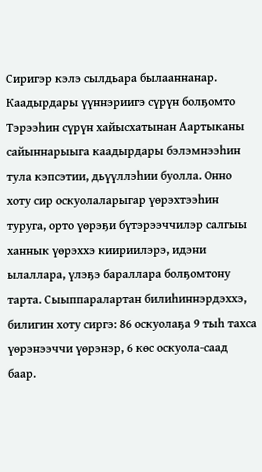Сиригэр кэлэ сылдьара былааннанар.
Каадырдары үүннэриигэ сүрүн болҕомто
Тэрээһин сүрүн хайысхатынан Аартыканы сайыннарыыга каадырдары бэлэмнээһин тула кэпсэтии, дьүүллэһии буолла. Онно хоту сир оскуолаларыгар үөрэхтээһин туруга, орто үөрэҕи бүтэрээччилэр салгыы ханнык үөрэххэ киириилэрэ, идэни ылаллара, үлэҕэ бараллара болҕомтону тарта. Сыыппаралартан билиһиннэрдэххэ, билигин хоту сиргэ: 86 оскуолаҕа 9 тыһ тахса үөрэнээччи үөрэнэр, 6 көс оскуола-саад баар.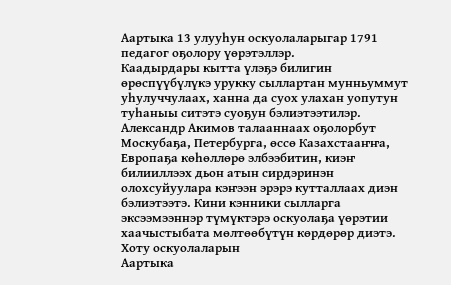Аартыка 13 улууһун оскуолаларыгар 1791 педагог оҕолору үөрэтэллэр.
Каадырдары кытта үлэҕэ билигин өрөспүүбүлүкэ урукку сыллартан мунньуммут уһулуччулаах, ханна да суох улахан уопутун туһаныы ситэтэ суоҕун бэлиэтээтилэр. Александр Акимов талааннаах оҕолорбут Москубаҕа, Петербурга, өссө Казахстааҥҥа, Европаҕа көһөллөрө элбээбитин, киэҥ билииллээх дьон атын сирдэринэн олохсуйуулара кэҥээн эрэрэ кутталлаах диэн бэлиэтээтэ. Кини кэнники сылларга эксээмээннэр түмүктэрэ оскуолаҕа үөрэтии хаачыстыбата мөлтөөбүтүн көрдөрөр диэтэ. Хоту оскуолаларын
Аартыка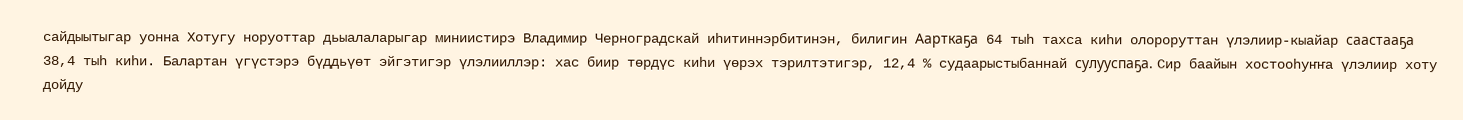сайдыытыгар уонна Хотугу норуоттар дьыалаларыгар миниистирэ Владимир Черноградскай иһитиннэрбитинэн, билигин Аарткаҕа 64 тыһ тахса киһи олороруттан үлэлиир-кыайар саастааҕа 38,4 тыһ киһи. Балартан үгүстэрэ бүддьүөт эйгэтигэр үлэлииллэр: хас биир төрдүс киһи үөрэх тэрилтэтигэр, 12,4 % судаарыстыбаннай сулууспаҕа. Сир баайын хостооһуҥҥа үлэлиир хоту дойду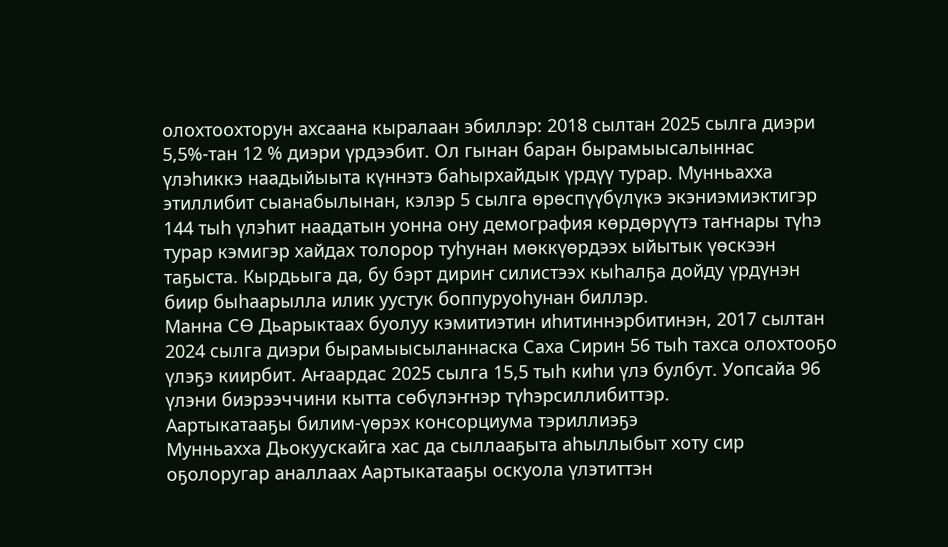олохтоохторун ахсаана кыралаан эбиллэр: 2018 сылтан 2025 сылга диэри 5,5%-тан 12 % диэри үрдээбит. Ол гынан баран бырамыысалыннас үлэһиккэ наадыйыыта күннэтэ баһырхайдык үрдүү турар. Мунньахха этиллибит сыанабылынан, кэлэр 5 сылга өрөспүүбүлүкэ экэниэмиэктигэр 144 тыһ үлэһит наадатын уонна ону демография көрдөрүүтэ таҥнары түһэ турар кэмигэр хайдах толорор туһунан мөккүөрдээх ыйытык үөскээн таҕыста. Кырдьыга да, бу бэрт дириҥ силистээх кыһалҕа дойду үрдүнэн биир быһаарылла илик уустук боппуруоһунан биллэр.
Манна СӨ Дьарыктаах буолуу кэмитиэтин иһитиннэрбитинэн, 2017 сылтан 2024 сылга диэри бырамыысыланнаска Саха Сирин 56 тыһ тахса олохтооҕо үлэҕэ киирбит. Аҥаардас 2025 сылга 15,5 тыһ киһи үлэ булбут. Уопсайа 96 үлэни биэрээччини кытта сөбүлэҥнэр түһэрсиллибиттэр.
Аартыкатааҕы билим-үөрэх консорциума тэриллиэҕэ
Мунньахха Дьокуускайга хас да сыллааҕыта аһыллыбыт хоту сир оҕолоругар аналлаах Аартыкатааҕы оскуола үлэтиттэн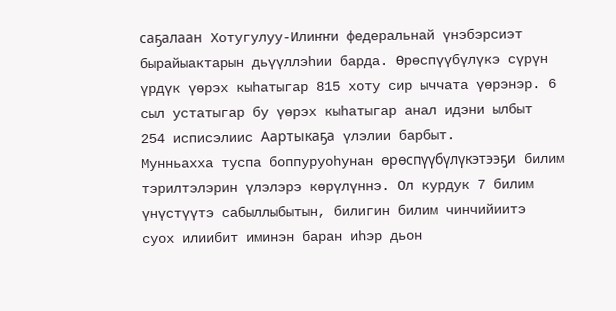саҕалаан Хотугулуу-Илиҥҥи федеральнай үнэбэрсиэт бырайыактарын дьүүллэһии барда. Өрөспүүбүлүкэ сүрүн үрдүк үөрэх кыһатыгар 815 хоту сир ыччата үөрэнэр. 6 сыл устатыгар бу үөрэх кыһатыгар анал идэни ылбыт 254 исписэлиис Аартыкаҕа үлэлии барбыт.
Мунньахха туспа боппуруоһунан өрөспүүбүлүкэтээҕи билим тэрилтэлэрин үлэлэрэ көрүлүннэ. Ол курдук 7 билим үнүстүүтэ сабыллыбытын, билигин билим чинчийиитэ суох илиибит иминэн баран иһэр дьон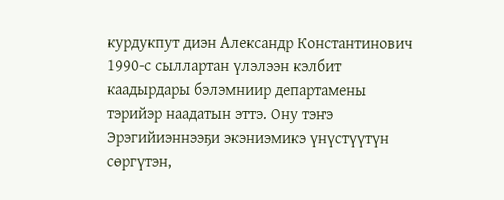курдукпут диэн Александр Константинович 1990-с сыллартан үлэлээн кэлбит каадырдары бэлэмниир департамены тэрийэр наадатын эттэ. Ону тэҥэ Эрэгийиэннээҕи экэниэмикэ үнүстүүтүн сөргүтэн,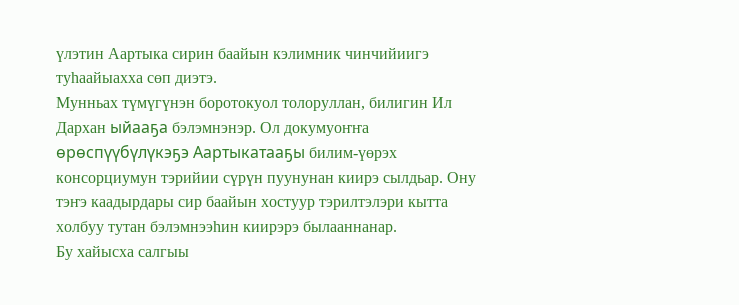үлэтин Аартыка сирин баайын кэлимник чинчийиигэ туһаайыахха сөп диэтэ.
Мунньах түмүгүнэн боротокуол толоруллан, билигин Ил Дархан ыйааҕа бэлэмнэнэр. Ол докумуоҥҥа өрөспүүбүлүкэҕэ Аартыкатааҕы билим-үөрэх консорциумун тэрийии сүрүн пуунунан киирэ сылдьар. Ону тэҥэ каадырдары сир баайын хостуур тэрилтэлэри кытта холбуу тутан бэлэмнээһин киирэрэ былааннанар.
Бу хайысха салгыы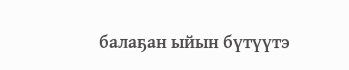балаҕан ыйын бүтүүтэ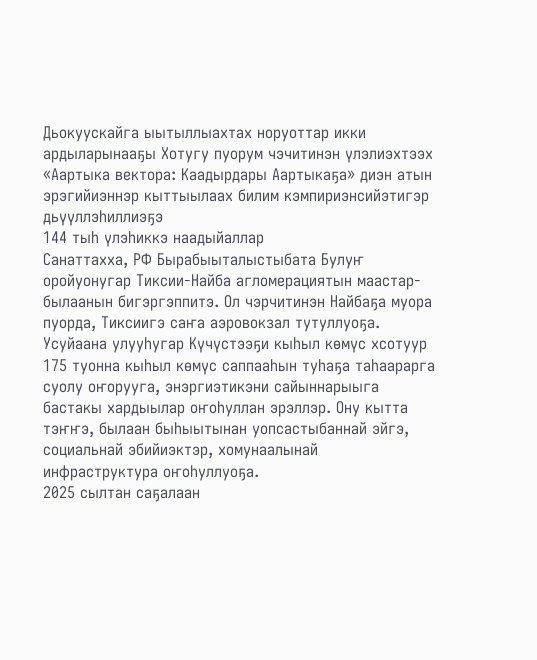Дьокуускайга ыытыллыахтах норуоттар икки ардыларынааҕы Хотугу пуорум чэчитинэн үлэлиэхтээх «Аартыка вектора: Каадырдары Аартыкаҕа» диэн атын эрэгийиэннэр кыттыылаах билим кэмпириэнсийэтигэр дьүүллэһиллиэҕэ
144 тыһ үлэһиккэ наадыйаллар
Санаттахха, РФ Бырабыыталыстыбата Булуҥ оройуонугар Тиксии-Найба агломерациятын маастар-былаанын бигэргэппитэ. Ол чэрчитинэн Найбаҕа муора пуорда, Тиксиигэ саҥа аэровокзал тутуллуоҕа. Усуйаана улууһугар Күчүстээҕи кыһыл көмүс хсотуур 175 туонна кыһыл көмүс саппааһын туһаҕа таһаарарга суолу оҥорууга, энэргиэтикэни сайыннарыыга бастакы хардыылар оҥоһуллан эрэллэр. Ону кытта тэҥҥэ, былаан быһыытынан уопсастыбаннай эйгэ, социальнай эбийиэктэр, хомунаалынай инфраструктура оҥоһуллуоҕа.
2025 сылтан саҕалаан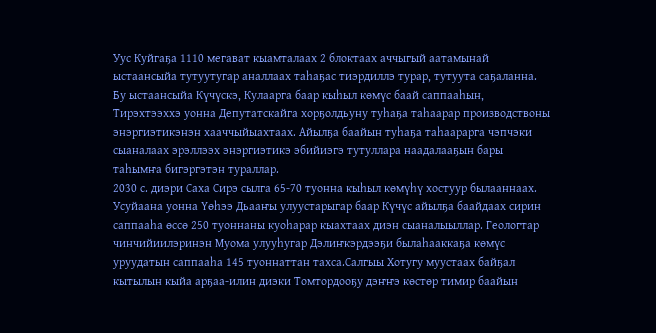Уус Куйгаҕа 1110 мегават кыамталаах 2 блоктаах аччыгый аатамынай ыстаансыйа тутуутугар аналлаах таһаҕас тиэрдиллэ турар, тутуута саҕаланна. Бу ыстаансыйа Күчүскэ, Кулаарга баар кыһыл көмүс баай саппааһын, Тирэхтээххэ уонна Депутатскайга хорҕолдьуну туһаҕа таһаарар производствоны энэргиэтикэнэн хааччыйыахтаах. Айылҕа баайын туһаҕа таһаарарга чэпчэки сыаналаах эрэллээх энэргиэтикэ эбийиэгэ тутуллара наадалааҕын бары таһымҥа бигэргэтэн тураллар.
2030 с. диэри Саха Сирэ сылга 65-70 туонна кыһыл көмүһү хостуур былааннаах. Усуйаана уонна Үөһээ Дьааҥы улуустарыгар баар Күчүс айылҕа баайдаах сирин саппааһа өссө 250 туоннаны куоһарар кыахтаах диэн сыаналыыллар. Геологтар чинчийиилэринэн Муома улууһугар Дэлиҥкэрдээҕи былаһааккаҕа көмүс уруудатын саппааһа 145 туоннаттан тахса.Салгыы Хотугу муустаах байҕал кытылын кыйа арҕаа-илин диэки Томтордооҕу дэҥҥэ көстөр тимир баайын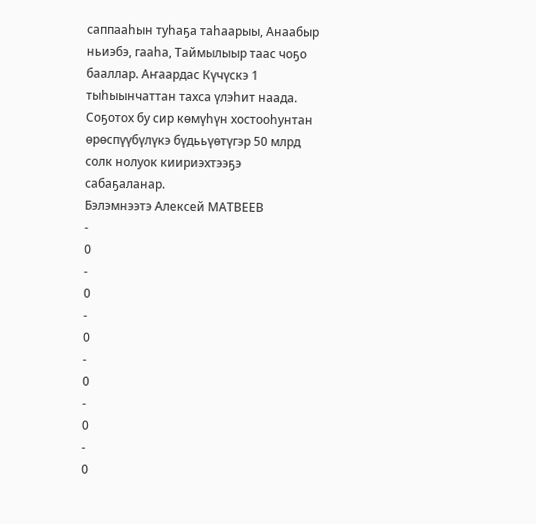саппааһын туһаҕа таһаарыы, Анаабыр ньиэбэ, гааһа, Таймылыыр таас чоҕо бааллар. Аҥаардас Күчүскэ 1 тыһыынчаттан тахса үлэһит наада. Соҕотох бу сир көмүһүн хостооһунтан өрөспүүбүлүкэ бүдььүөтүгэр 50 млрд солк нолуок киириэхтээҕэ сабаҕаланар.
Бэлэмнээтэ Алексей МАТВЕЕВ
-
0
-
0
-
0
-
0
-
0
-
0